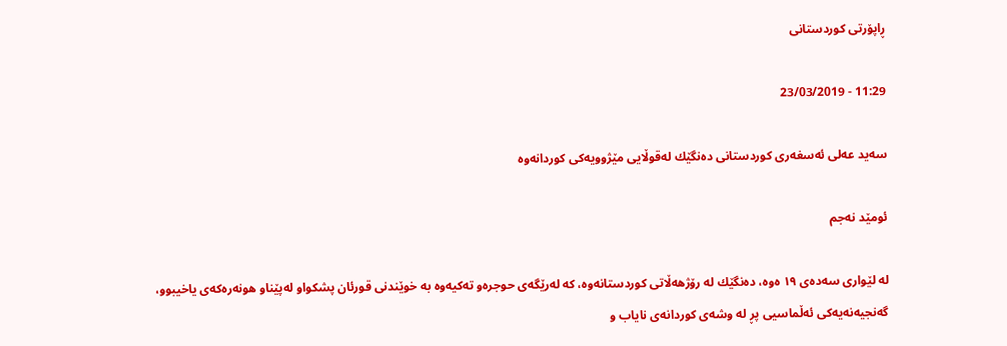ڕاپۆرتی کوردستانی

11:29 - 23/03/2019

سه‌ید عه‌لی ئه‌سغه‌ری كوردستانی ده‌نگێك له‌قوڵایى مێژوویه‌كى كوردانه‌وه‌‌

ئومێد نه‌جم

له‌ لێوارى سه‌ده‌ى ١٩ ەوە، ده‌نگێك له‌ رۆژهه‌ڵاتى كوردستانه‌وه‌، كه‌ له‌رێگه‌ى حوجره‌و ته‌كیه‌وه‌ به‌ خوێندنى قورئان پشكواو له‌پێناو هونه‌ره‌كه‌ى یاخیبوو، گه‌نجیه‌نه‌یه‌كى ئه‌ڵماسیى پڕ له‌ وشه‌ى كوردانه‌ى نایاب و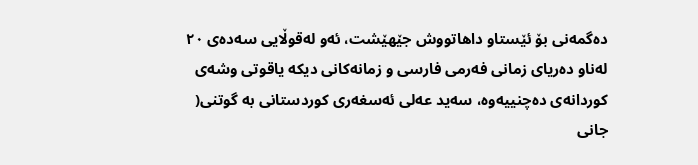ده‌گمه‌نى بۆ ئێستاو داهاتووش جێهێشت، ئه‌و له‌قوڵایى سه‌ده‌ى ٢٠ له‌ناو ده‌ریاى زمانى فه‌رمى فارسى و زمانه‌كانى دیكه‌ یاقوتى وشه‌ى كوردانه‌ى ده‌چنییه‌وه‌، سه‌ید عه‌لى ئه‌سغه‌رى كوردستانى به‌ گوتنى( جانی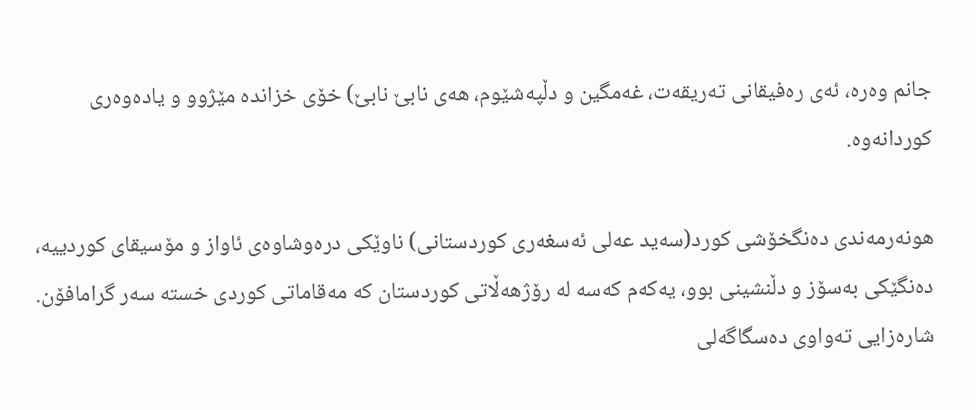جانم وه‌ره‌، ئه‌ى ره‌فیقانى ته‌ریقه‌ت، غه‌مگین و دڵپه‌شێوم، هه‌ى نابێ نابێ) خۆى خزانده‌ مێژوو و یاده‌وه‌رى كوردانه‌وه‌.

هونه‌رمه‌ندى ده‌نگخۆشی كورد(سه‌ید عه‌لی ئه‌سغه‌ری كوردستانی) ناوێكی دره‌وشاوه‌ی ئاواز و مۆسیقای كوردییه‌، ده‌نگێكی به‌سۆز و دڵنشینی بوو، یه‌كه‌م كه‌سه‌ له‌ رۆژهه‌ڵاتی كوردستان كه‌ مه‌قاماتی كوردی خسته‌ سه‌ر گرامافۆن. شاره‌زایی ته‌واوی ده‌سگاگه‌لی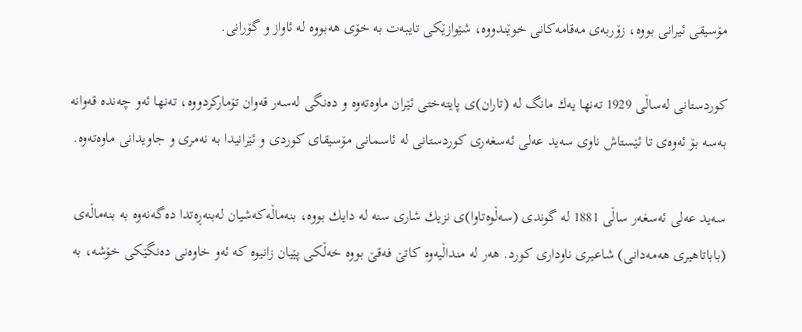مۆسیقی ئیرانی بووه‌، زۆربه‌ی مه‌قامه‌كانی خوێندووه‌، شێوازێكی تایبه‌ت به‌ خۆی هه‌بووه‌ له‌ ئاواز و گۆرانی.

كوردستانى له‌ساڵی 1929 ته‌نها یه‌ك مانگ له‌ (تاران)ی پایته‌ختی ئێران ماوه‌ته‌وه‌ و ده‌نگی له‌سه‌ر قه‌وان تۆماركردووه‌، ته‌نها ئه‌و چه‌نده‌ قه‌وانه‌ به‌سه‌ بۆ ئه‌وه‌ی تا ئێستاش ناوی سه‌ید عه‌لی ئه‌سغه‌ری كوردستانی له‌ ئاسمانی مۆسیقای كوردی و ئێرانیدا به‌ نه‌مری و جاویدانی ماوه‌ته‌وه‌.

سه‌ید عه‌لی ئه‌سغه‌ر ساڵی 1881 له‌ گوندی (سه‌ڵوه‌تاوا)ی نزیك شاری سنه‌ له‌ دایك بووه‌، بنه‌ماڵه‌كه‌شیان له‌بنه‌ڕه‌تدا ده‌گه‌نه‌وه‌ به‌ بنه‌ماڵه‌ی (باباتاهیری هه‌مه‌دانی) شاعیری ناوداری كورد. هه‌ر له‌ منداڵیه‌وه‌ كاتێ فه‌قێ بووه‌ خه‌ڵكی پێیان زانیوه‌ كه‌ ئه‌و خاوه‌نى ده‌نگێكى خۆشە، به‌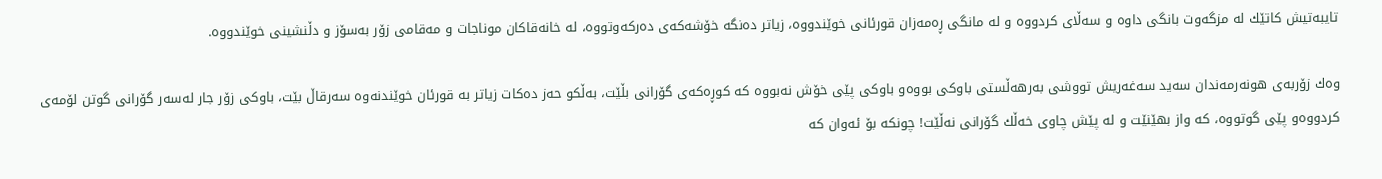تایبه‌تیش كاتێك له‌ مزگه‌وت بانگی داوه‌ و سه‌ڵای كردووه‌ و له‌ مانگی ڕه‌مه‌زان قورئانی خوێندووه‌، زیاتر ده‌نگه‌ خۆشه‌كه‌ی ده‌ركه‌وتووه‌، له‌ خانه‌قاكان موناجات و مه‌قامی زۆر به‌سۆز و دڵنشینی خوێندووه‌.

وه‌ك زۆربه‌ى هونه‌رمه‌ندان سه‌ید سه‌غه‌ریش تووشى به‌رهه‌ڵستى باوكى بووه‌و باوكى پێى خۆش نه‌بووه‌ كه‌ كوڕه‌كه‌ى گۆرانى بڵێت، به‌ڵكو حه‌ز ده‌كات زیاتر به‌ قورئان خوێندنه‌وه‌ سه‌رقاڵ بێت، باوكی زۆر جار له‌سه‌ر گۆرانی گوتن لۆمه‌ی كردووه‌و پێى گوتووه‌، كه‌ واز بهێنێت و له‌ پێش چاوی خه‌ڵك گۆرانی نه‌ڵێت! چونكه‌ بۆ ئه‌وان كه‌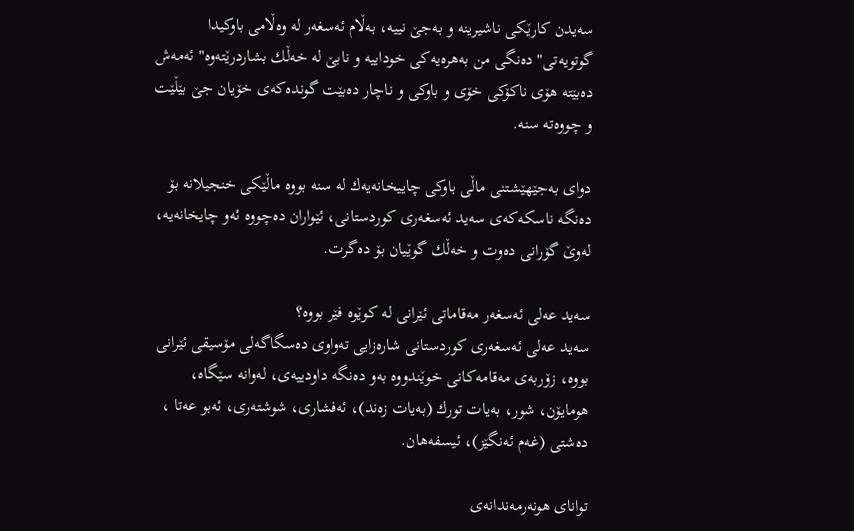سه‌یدن كارێكی ناشیرینه‌ و به‌جێ نییه‌، به‌ڵام ئه‌سغه‌ر له‌ وه‌ڵامی باوكیدا گوتویه‌تی"ده‌نگی من به‌هره‌یه‌كی خوداییه‌ و نابێ له‌ خه‌ڵك بشاردرێته‌وه‌" ئه‌مه‌ش ده‌بێته‌ هۆی ناكۆكی خۆی و باوكی و ناچار ده‌بێت گونده‌كه‌ی خۆیان جێ بێڵێت و چووه‌ته‌ سنه‌.

دواى به‌جێهێشتنى ماڵى باوكى چاییخانه‌یه‌ك له‌ سنه‌ بووه‌ ماڵێكى خنجیلانه‌ بۆ ده‌نگه‌ ناسكه‌كه‌ى سه‌ید ئه‌سغه‌رى كوردستانى، ئێواران ده‌چووه‌ ئه‌و چایخانه‌یه‌، له‌وێ گۆرانی ده‌وت و خه‌ڵك گوێیان بۆ ده‌گرت.

سه‌ید عه‌لی ئه‌سغه‌ر مه‌قاماتی ئێرانی له‌ كوێوه‌ فێر بووه‌؟
سه‌ید عه‌لی ئه‌سغه‌ری كوردستانی شاره‌زایی ته‌واوی ده‌سگاگه‌لی مۆسیقی ئێرانی بووه‌، زۆربه‌ی مه‌قامه‌كانی خوێندووه‌ به‌و ده‌نگه‌ داودییه‌ی، له‌وانه‌ سێگاه‌، هومایۆن، شور، به‌یات تورك (به‌یات زه‌ند)، ئه‌فشاری، شوشته‌ری، ئه‌بو عه‌تا ، ده‌شتی (غه‌م ئه‌نگێز)، ئیسفه‌هان.

توانای هونه‌رمه‌ندانه‌ی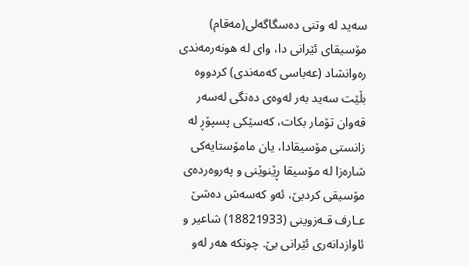سه‌ید له‌ وتنی ده‌سگاگه‌لی(مه‌قام) مۆسیقای ئێرانی دا، وای له‌ هونه‌رمه‌ندی ره‌وانشاد (عه‌باسی كه‌مه‌ندی) كردووه‌ بڵێت سه‌ید به‌ر له‌وه‌ی ده‌نگی له‌سه‌ر قه‌وان تۆمار بكات، كه‌سێكی پسپۆڕ له‌ زانستی مۆسیقادا، یان مامۆستایه‌كی شاره‌زا له‌ مۆسیقا ڕێنوێنی و په‌روه‌رده‌ی مۆسیقی كردبێ، ئه‌و كه‌سه‌ش ده‌شێ عـارف قـه‌زوینی (18821933) شاعیر و ئاوازدانه‌ری ئێرانی بێ. چونكه‌ هه‌ر له‌و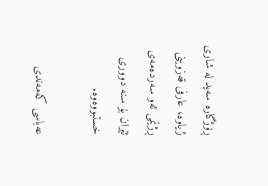ڕۆژگاره‌ سه‌ید له‌ شاری ژیاوه‌، عارفی قه‌زوینی ڕژێمی ئه‌و سه‌رده‌مه‌ی ئێران بۆ سنه‌ دووری خستبووه‌وه‌.

عه‌باسی كه‌مه‌ندی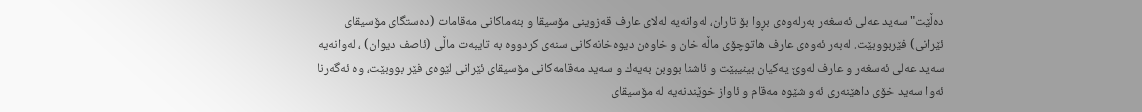ده‌ڵێت"سه‌ید عه‌لی ئه‌سغه‌ر به‌رله‌وه‌ی بڕوا بۆ تاران، له‌وانه‌یه‌ له‌لای عارف قه‌زوینی مۆسیقا و بنه‌ماكانی مه‌قامات (ده‌ستگای مۆسیقای ئێرانی) فێربووبێت. له‌به‌ر ئه‌وه‌ی عارف هاتوچۆی ماڵه‌ خان و خاوه‌ن دیوه‌خانه‌كانی سنه‌ی كردووه‌ به‌ تایبه‌ت ماڵی (ئاصف دیوان) ، له‌وانه‌یه‌ سه‌ید عه‌لی ئه‌سغه‌ر و عارف له‌وێ یه‌كیان بینیبێت و ئاشنا بووبن به‌یه‌ك و سه‌ید مه‌قامه‌كانی مۆسیقای ئێرانی لێوه‌ی فێر بووبێت، وه‌ ئه‌گه‌رنا ئه‌وا سه‌ید خۆی داهێنه‌ری ئه‌و شێوه‌ مه‌قام و ئاواز خوێندنه‌یه‌ له‌ مۆسیقای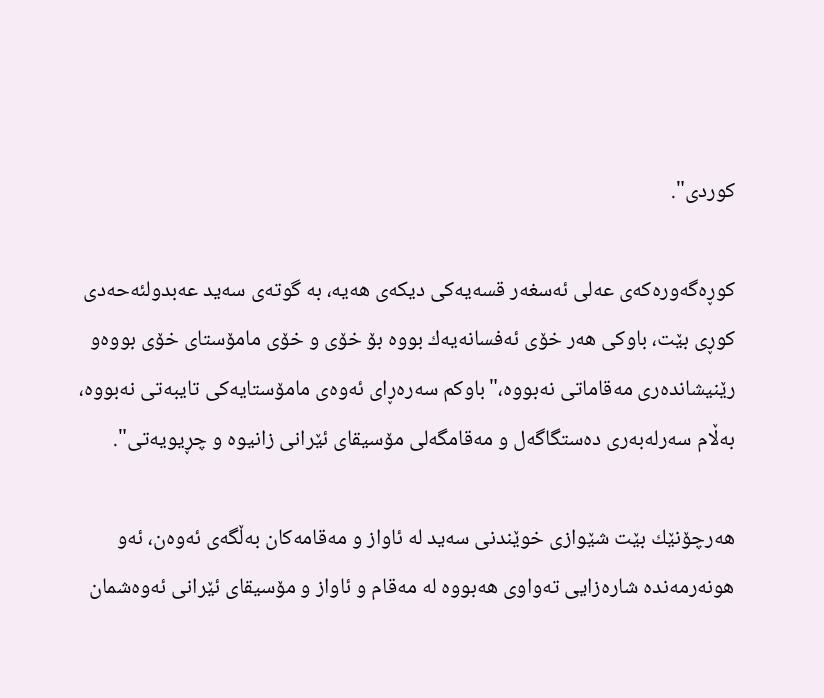كوردی".

كوڕه‌گه‌وره‌كه‌ى عه‌لى ئه‌سغه‌ر قسه‌یه‌كى دیكه‌ى هه‌یه‌، به‌ گوته‌ى سه‌ید عه‌بدولئه‌حه‌دى كوڕى بێت، باوكى هه‌ر خۆى ئه‌فسانه‌یه‌ك بووه‌ بۆ خۆى و خۆى مامۆستاى خۆى بووه‌و رێنیشانده‌رى مه‌قاماتى نه‌بووه‌،"باوكم سه‌ره‌ڕای ئه‌وه‌ی مامۆستایه‌كی تایبه‌تی نه‌بووه‌، به‌ڵام سه‌رله‌به‌ری ده‌ستگاگه‌ل و مه‌قامگه‌لی مۆسیقای ئێرانی زانیوه‌ و چڕیویه‌تی".

هه‌رچۆنێك بێت شێوازی خوێندنی سه‌ید له‌ ئاواز و مه‌قامه‌كان به‌ڵگه‌ی ئه‌وه‌ن، ئه‌و هونه‌رمه‌نده‌ شاره‌زایی ته‌واوی هه‌بووه‌ له‌ مه‌قام و ئاواز و مۆسیقای ئێرانی ئه‌وه‌شمان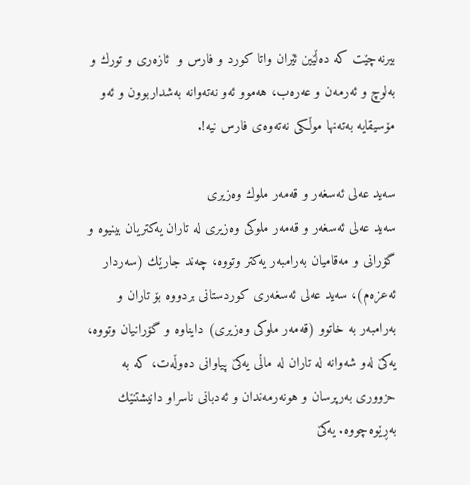بیرنه‌چێت كه‌ ده‌ڵێین ئێران واتا كورد و فارس و  ئازه‌ری و تورك و به‌لوچ و ئه‌رمه‌ن و عه‌ره‌ب، هه‌موو ئه‌و نه‌ته‌وانه‌ به‌شداربوون و ئه‌و مۆسیقایه‌ به‌ته‌نها موڵكی نه‌ته‌وه‌ی فارس نیه‌!.

سه‌ید عه‌لی ئه‌سغه‌ر و قه‌مه‌ر ملوك وه‌زیری
سه‌ید عه‌لی ئه‌سغه‌ر و قه‌مه‌ر ملوكی وه‌زیری له‌ تاران یه‌كتریان بینیوه‌ و گۆرانی و مه‌قامیان به‌رامبه‌ر یه‌كتر وتووه‌، چه‌ند جارێك (سه‌ردار ئه‌عزه‌م)، سه‌ید عه‌لی ئه‌سغه‌ری كوردستانی بردووه‌ بۆ تاران و به‌رامبه‌ر به‌ خاتوو (قه‌مه‌ر ملوكی وه‌زیری) دایناوه‌ و گۆرانیان وتووه‌، یه‌كێ له‌و شه‌وانه‌ له‌ تاران له‌ ماڵی یه‌كێ پیاوانی ده‌وڵه‌ت، كه‌ به‌ حزووری به‌رپرسان و هونه‌رمه‌ندان و ئه‌دبانی ناسراو دانیشتنێك به‌ڕێوه‌چووه‌. یه‌كێ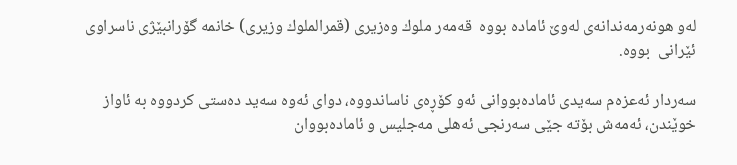له‌و هونه‌رمه‌ندانه‌ی له‌وێ ئاماده‌ بووه‌  قه‌مه‌ر ملوك وه‌زیری (قمرالملوك وزیری) خانمه‌ گۆرانبێژی ناسراوی ئێرانی  بووه‌.

سه‌ردار ئه‌عزه‌م سه‌یدی ئاماده‌بووانی ئه‌و كۆڕه‌ى ناساندووه‌، دوای ئه‌وه‌ سه‌ید ده‌ستی كردووه‌ به‌ ئاواز خوێندن، ئه‌مه‌ش بۆته‌ جێی سه‌رنجی ئه‌هلی مه‌جلیس و ئاماده‌بووان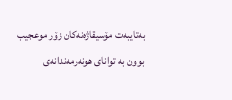به‌تایبه‌ت مۆسیقاژه‌نه‌كان زۆر موعجیب بوون به‌ توانای هونه‌رمه‌ندانه‌ی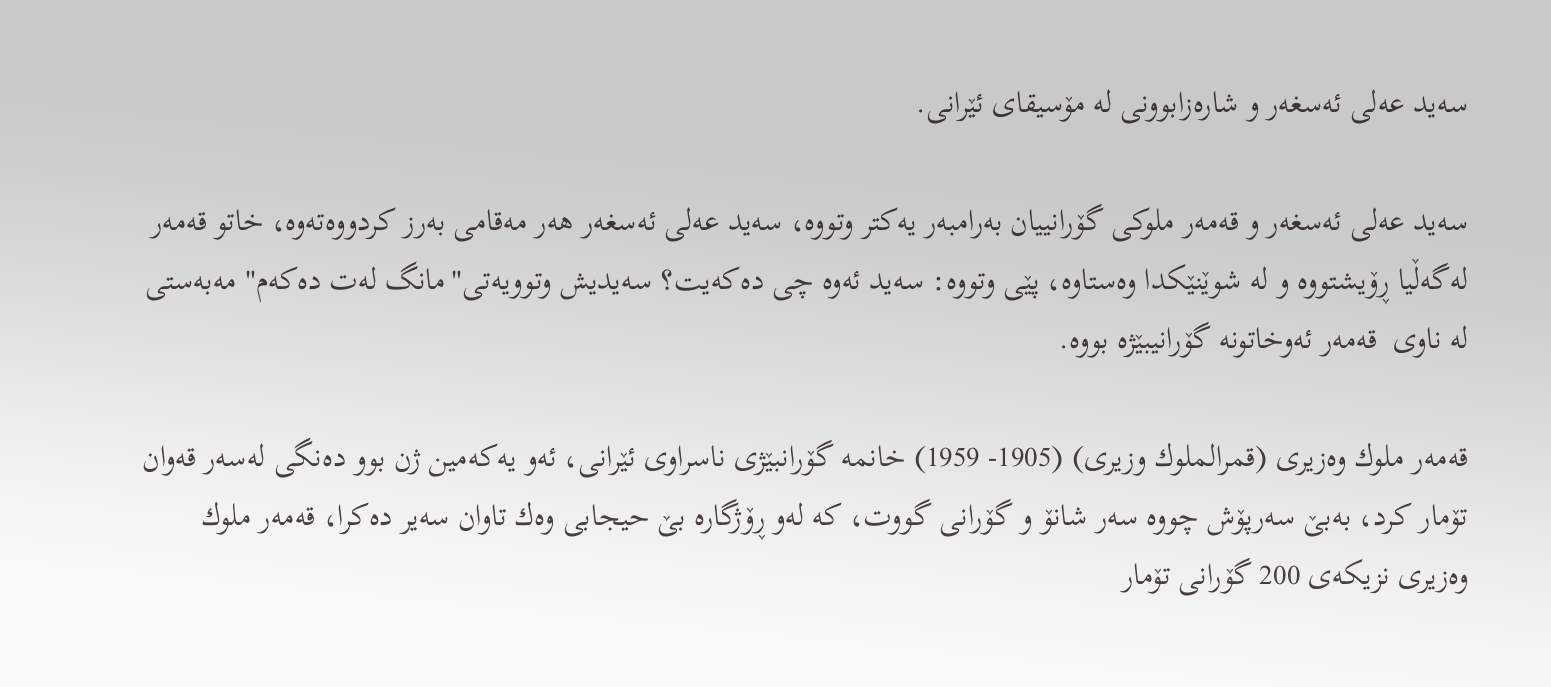سه‌ید عه‌لی ئه‌سغه‌ر و شاره‌زابوونی له‌ مۆسیقای ئێرانی.

سه‌ید عه‌لی ئه‌سغه‌ر و قه‌مه‌ر ملوكی گۆرانییان به‌رامبه‌ر یه‌كتر وتووه‌، سه‌ید عه‌لی ئه‌سغه‌ر هه‌ر مه‌قامی به‌رز كردووه‌ته‌وه‌، خاتو قه‌مه‌ر له‌گه‌ڵیا ڕۆیشتووه‌ و له‌ شوێنێكدا وه‌ستاوه‌، پێی وتووه‌: سه‌ید ئه‌وه‌ چی ده‌كه‌یت؟ سه‌یدیش وتوویه‌تی"مانگ له‌ت ده‌كه‌م" مه‌به‌ستی له‌ ناوی  قه‌مه‌ر ئه‌وخاتونه‌ گۆرانیبێژه‌ بووه‌.

قه‌مه‌ر ملوك وه‌زیری (قمرالملوك وزیری) (1905- 1959) خانمه‌ گۆرانبێژی ناسراوی ئێرانی، ئه‌و یه‌كه‌مین ژن بوو ده‌نگی له‌سه‌ر قه‌وان تۆمار كرد، به‌بێ سه‌رپۆش چووه‌ سه‌ر شانۆ و گۆرانی گووت، كه‌ له‌و ڕۆژگاره‌ بێ حیجابی وه‌ك تاوان سه‌یر ده‌كرا، قه‌مه‌ر ملوك وه‌زیری نزیكه‌ی 200 گۆرانی تۆمار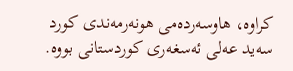كراوه‌، هاوسه‌رده‌می هونه‌رمه‌ندی كورد سه‌ید عه‌لی ئه‌سغه‌ری كوردستانی بووه‌.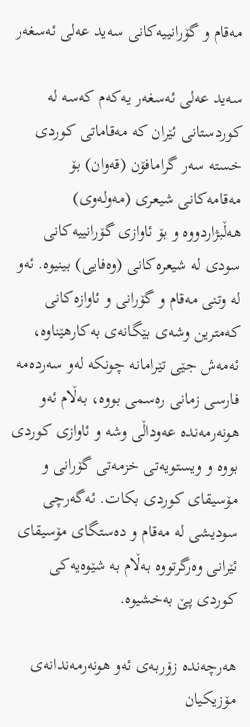مه‌قام و گۆرانییه‌كانی سه‌ید عه‌لی ئه‌سغه‌ر

سه‌ید عه‌لی ئه‌سغه‌ر یه‌كه‌م كه‌سه‌ له‌ كوردستانی ئێران كه‌ مه‌قاماتی كوردی خسته‌ سه‌ر گرامافۆن (قه‌وان) بۆ مه‌قامه‌كانی شیعری (مه‌وله‌وی) هه‌ڵبژاردووه‌ و بۆ ئاوازی گۆرانییه‌كانی سودى له‌ شیعره‌كانی (وه‌فایی) بینیوه‌. ئه‌و له‌ وتنی مه‌قام و گۆرانی و ئاوازه‌كانی كه‌مترین وشه‌ی بێگانه‌ی به‌كارهێناوه‌، ئه‌مه‌ش جێی تێرامانه‌ چونكه‌ له‌و سه‌رده‌مه‌ فارسی زمانی ره‌سمی بووه‌، به‌ڵام ئه‌و هونه‌رمه‌نده‌ عه‌وداڵی وشه‌ و ئاوازی كوردی بووه‌ و ویستویه‌تی خزمه‌تی گۆرانی و مۆسیقای كوردی بكات. ئه‌گه‌رچی سودیشی له‌ مه‌قام و ده‌ستگای مۆسیقای ئێرانی وه‌رگرتووه‌ به‌ڵام به‌ شێوه‌یه‌كی كوردی پێ به‌خشیوه‌.

هه‌رچه‌نده‌ زۆربه‌ی ئه‌و هونه‌رمه‌ندانه‌ی مۆزیكیان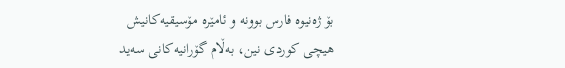بۆ ژه‌نیوه‌ فارس بوونه‌ و ئامێره‌ مۆسیقیه‌كانیش هیچی كوردی نین، به‌ڵام گۆرانیه‌كانی سه‌ید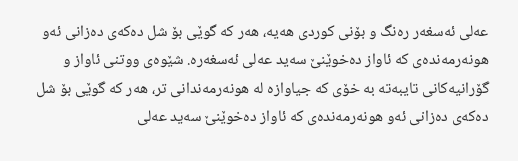عه‌لی ئه‌سغه‌ر ره‌نگ و بۆنی كوردی هه‌یه‌، هه‌ر كه‌ گوێی بۆ شل ده‌كه‌ی ده‌زانی ئه‌و هونه‌رمه‌نده‌ی كه‌ ئاواز ده‌خوێنێ سه‌ید عه‌لی ئه‌سغه‌ره‌. شێوه‌ی ووتنی ئاواز و گۆرانیه‌كانی تایبه‌ته‌ به‌ خۆی كه‌ جیاوازه‌ له‌ هونه‌رمه‌ندانی تر، هه‌ر كه‌ گوێی بۆ شل ده‌كه‌ی ده‌زانی ئه‌و هونه‌رمه‌نده‌ی كه‌ ئاواز ده‌خوێنێ سه‌ید عه‌لی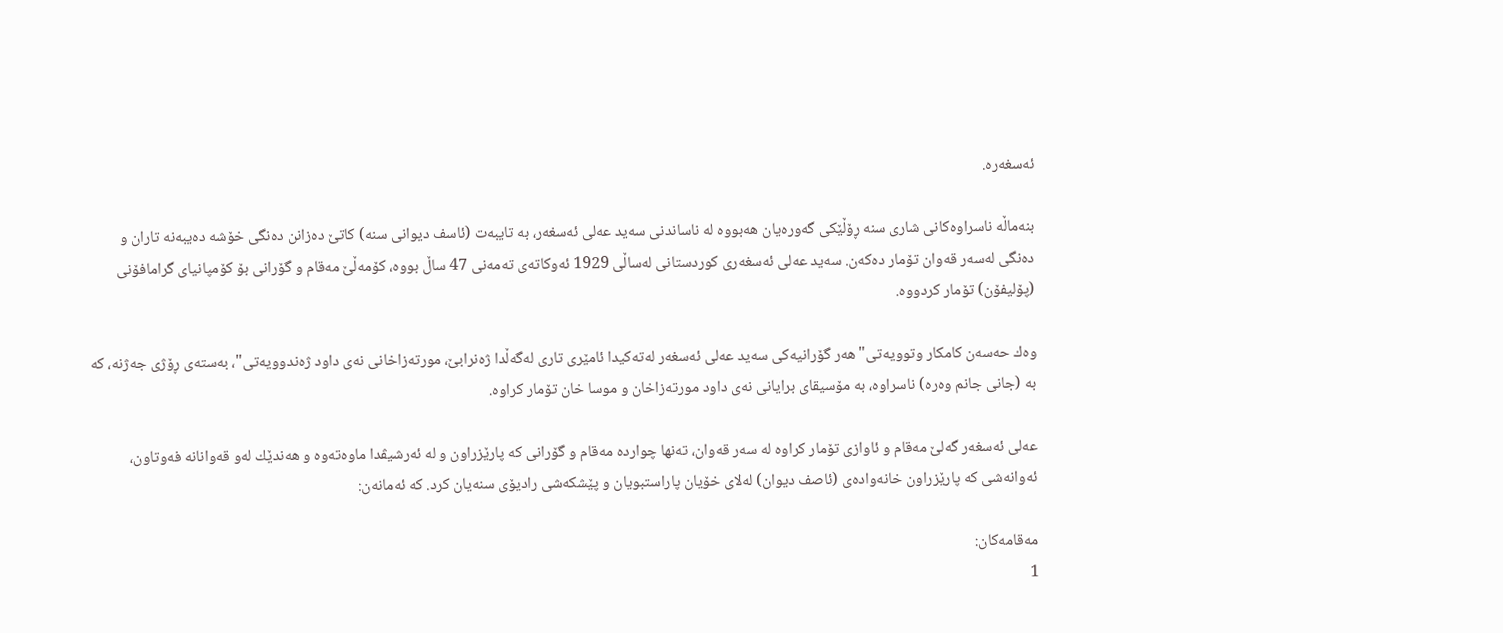ئه‌سغه‌ره‌.

بنه‌ماڵه‌ ناسراوه‌كانی شاری سنه‌ ڕۆڵێكی گه‌وره‌یان هه‌بووه‌ له‌ ناساندنی سه‌ید عه‌لی ئه‌سغه‌ر، به‌ تایبه‌ت (ئاسف دیوانی سنه‌) كاتێ ده‌زانن ده‌نگی خۆشه‌ ده‌یبه‌نه‌ تاران و ده‌نگی له‌سه‌ر قه‌وان تۆمار ده‌كه‌ن. سه‌ید عه‌لی ئه‌سغه‌ری كوردستانی له‌ساڵی 1929 ئه‌وكاته‌ی ته‌مه‌نی 47 ساڵ بووه‌، كۆمه‌ڵێ مه‌قام و گۆرانی بۆ كۆمپانیای گرامافۆنی (پۆلیفۆن) تۆمار كردووه‌.

وه‌ك حه‌سه‌ن كامكار وتوویه‌تی"هه‌ر گۆرانیه‌كی سه‌ید عه‌لی ئه‌سغه‌ر له‌ته‌كیدا ئامێری تاری له‌گه‌ڵدا ژه‌نرابێ، مورته‌زاخانی نه‌ی داود ژه‌ندوویه‌تی"، به‌سته‌ی ڕۆژی جه‌ژنه‌، كه‌ به‌ (جانی جانم وه‌ره‌) ناسراوه‌، به‌ مۆسیقای برایانی نه‌ی داود مورته‌زاخان و موسا خان تۆمار كراوه‌.

عه‌لی ئه‌سغه‌ر گه‌لێ مه‌قام و ئاوازی تۆمار كراوه‌ له‌ سه‌ر قه‌وان، ته‌نها چوارده‌ مه‌قام و گۆرانی كه‌ پارێزراون و له‌ ئه‌رشیڤدا ماوه‌ته‌وه‌ و هه‌ندێك له‌و قه‌وانانه‌ فه‌وتاون، ئه‌وانه‌شی كه‌ پارێزراون خانه‌واده‌ی (ئاصف دیوان) له‌لای خۆیان پاراستبویان و پێشكه‌شی رادیۆی سنه‌یان كرد. كه‌ ئه‌مانه‌ن:

مه‌قامه‌كان:
1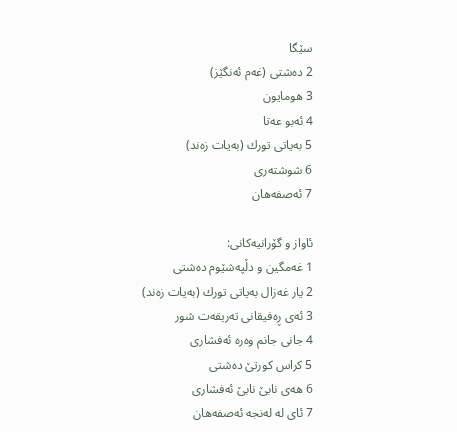سێگا
2 ده‌شتی (غه‌م ئه‌نگێز)
3 هومایون
4 ئه‌بو عه‌تا
5 به‌یاتی تورك (به‌یات زه‌ند)
6 شوشته‌ری
7 ئه‌صفه‌هان

ئاواز و گۆرانیه‌كانی:
1 غه‌مگین و دڵپه‌شێوم ده‌شتی
2 یار غه‌زال به‌یاتی تورك (به‌یات زه‌ند)
3 ئه‌ی ڕه‌فیقانی ته‌ریقه‌ت شور
4 جانی جانم وه‌ره‌ ئه‌فشاری
5 كراس كورتێ ده‌شتی
6 هه‌ی نابێ نابێ ئه‌فشاری
7 ئای له‌ له‌نجه‌ ئه‌صفه‌هان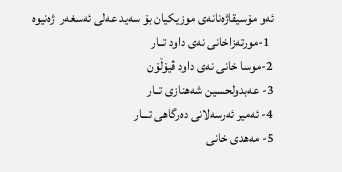ئه‌و مۆسیقاژه‌نانه‌ی موزیكیان بۆ سه‌ید عه‌لی ئه‌سغه‌ر  ژه‌نیوه‌
 1-مورته‌زاخانی نه‌ی داود تــار
2-موسا خانی نه‌ی داود ڤیۆڵۆن
3- عه‌بدولحسین شه‌هنازی تــار
4- ئه‌میر ئه‌رسه‌لانی ده‌رگاهی تـــار
5- مه‌هدی خانی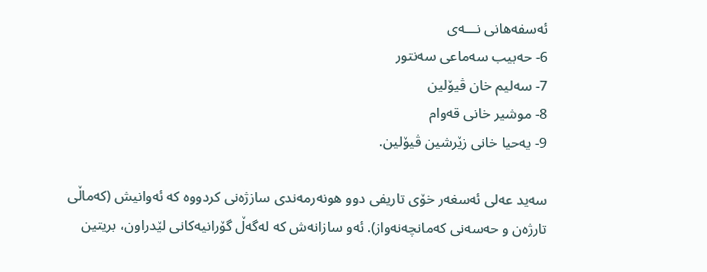ئه‌سفه‌هانی نـــه‌ی
6- حه‌بیب سه‌ماعی سه‌نتور
7- سه‌لیم خان ڤیۆلین
8- موشیر خانی قه‌وام
9- یه‌حیا خانی زێرشین ڤیۆلین.

سه‌ید عه‌لی ئه‌سغه‌ر خۆی تاریفی دوو هونه‌رمه‌ندی سازژه‌نی كردووه‌ كه‌ ئه‌وانیش (كه‌ماڵی تارژه‌ن و حه‌سه‌نی كه‌مانچه‌نه‌واز). ئه‌و سازانه‌ش كه‌ له‌گه‌ڵ گۆرانیه‌كانی لێدراون، بریتین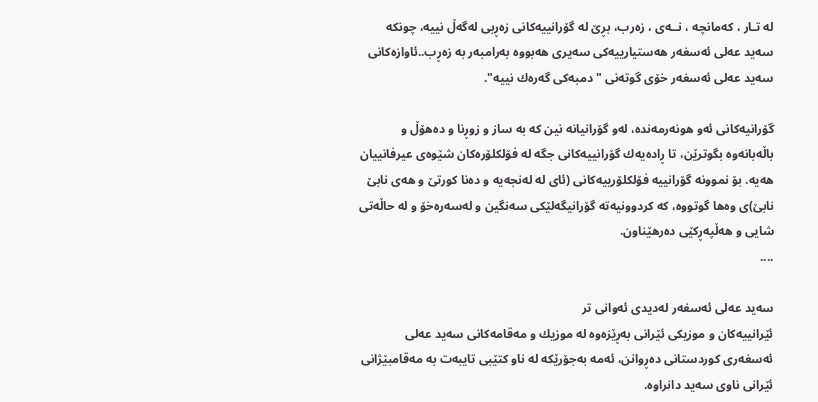له‌ تـار ، كه‌مانچه‌ ، نــه‌ی ، زه‌رب، بڕێ له‌ گۆرانییه‌كانی زه‌ڕبی له‌گه‌ڵ نییه‌، چونكه‌ سه‌ید عه‌لی ئه‌سغه‌ر هه‌ستیارییه‌كى سه‌یری هه‌بووه‌ به‌رامبه‌ر به‌ زه‌ڕب..ئاوازه‌كانی سه‌ید عه‌لی ئه‌سغه‌ر خۆی گوته‌نی "دمبه‌كی گه‌ره‌ك نییه‌".

گۆرانیه‌كانی ئه‌و هونه‌رمه‌نده‌، له‌و گۆرانیانه‌ نین كه‌ به‌ ساز و زوڕنا و ده‌هۆڵ و باڵه‌بانه‌وه‌ بگوترێن، تا ڕاده‌یه‌ك گۆرانییه‌كانی جگه‌ له‌ فۆلكلۆره‌كان شێوه‌ی عیرفانییان هه‌یه‌. بۆ نموونه‌ گۆرانییه‌ فۆلكلۆرییه‌كانی (ئای له‌ له‌نجه‌یه‌ و ده‌نا كورتێ و هه‌ی نابێ نابێ)ی وه‌ها گوتووه‌، كه‌ كردوونیه‌ته‌ گۆرانیگه‌لێكی سه‌نگین و له‌سه‌ره‌خۆ و له‌ حاڵه‌تی شایی و هه‌ڵپه‌ڕكێی ده‌رهێناون.
....

سه‌ید عه‌لی ئه‌سغه‌ر له‌دیدی ئه‌وانی تر
ئێرانییه‌كان و موزیكی ئێرانی به‌ڕێزه‌وه‌ له‌ موزیك و مه‌قامه‌كانی سه‌ید عه‌لی ئه‌سغه‌ری كوردستانی ده‌ڕوانن، ئه‌مه‌ به‌جۆرێكه‌ له‌ ناو كتێبی تایبه‌ت به‌ مه‌قامبێژانی ئێرانی ناوی سه‌ید دانراوه‌.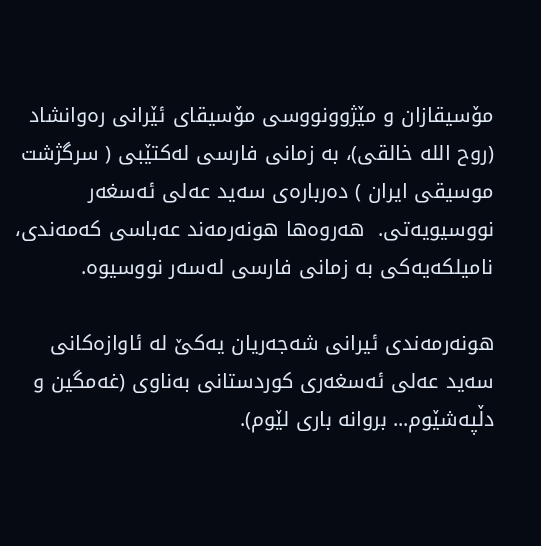مۆسیقازان و مێژوونووسی مۆسیقای ئێرانی ره‌وانشاد (روح الله‌ خالقی)، به‌ زمانی فارسی له‌كتێبی ( سرگژشت موسیقی ایران ) ده‌رباره‌ی سه‌ید عه‌لی ئه‌سغه‌ر نووسیویه‌تی.  هه‌روه‌ها هونه‌رمه‌ند عه‌باسی كه‌مه‌ندی، نامیلكه‌یه‌كی به‌ زمانی فارسی له‌سه‌ر نووسیوه‌.

هونه‌رمه‌ندی ئیرانی شه‌جه‌ریان یه‌كێ له‌ ئاوازه‌كانی سه‌ید عه‌لی ئه‌سغه‌ری كوردستانی به‌ناوی (غه‌مگین و دڵپه‌شێوم... بروانه‌ باری لێوم).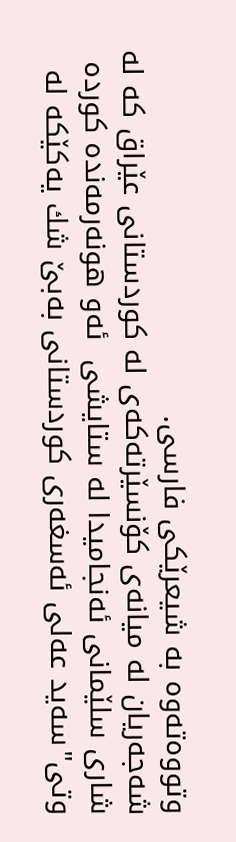وتووه‌ته‌وه‌ به‌ شیعرێكی فارسی.
شه‌جه‌ریان له‌ میانه‌ی كۆنسێرته‌كه‌ی له‌ كوردستانی عێراق كه‌ له‌ شاری سلێمانی ئه‌نجامیدا له‌ ستایشی  ئه‌و هونه‌رمه‌نده‌ كورده‌ وتی"سه‌ید عه‌لی ئه‌سغه‌ری كوردستانی به‌بێ شك یه‌كێكه‌ له‌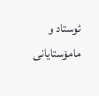ئوستاد و مامۆستایانی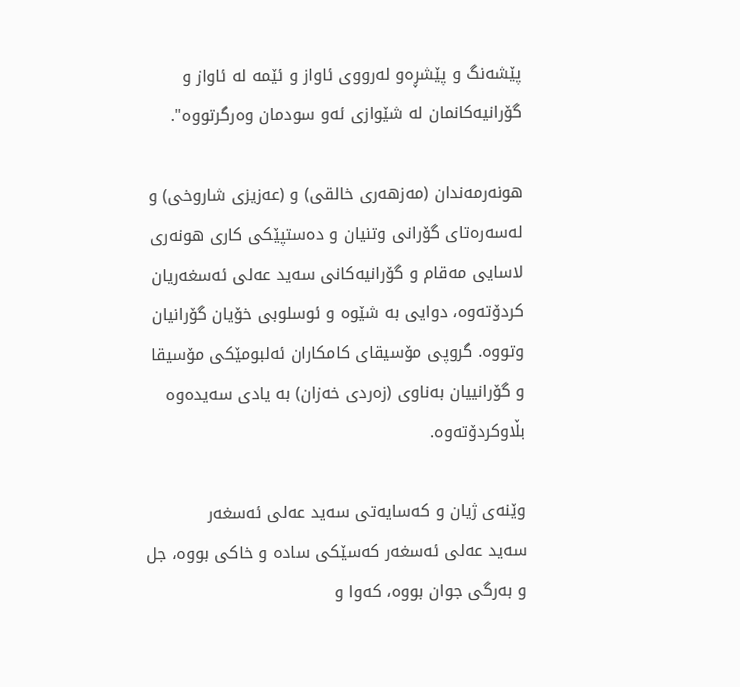پێشه‌نگ و پێشڕه‌و له‌رووی ئاواز و ئێمه‌ له‌ ئاواز و گۆرانیه‌كانمان له‌ شێوازی ئه‌و سودمان وه‌رگرتووه‌".

هونه‌رمه‌ندان (مه‌زهه‌ری خالقی) و (عه‌زیزی شاروخی) و له‌سه‌ره‌تای گۆرانی وتنیان و ده‌ستپێكی كاری هونه‌ری لاسایی مه‌قام و گۆرانیه‌كانی سه‌ید عه‌لی ئه‌سغه‌ریان كردۆته‌وه‌، دوایی به‌ شێوه‌ و ئوسلوبی خۆیان گۆرانیان وتووه‌. گروپی مۆسیقای كامكاران ئه‌لبومێكی مۆسیقا و گۆرانییان به‌ناوی (زه‌ردی خه‌زان) به‌ یادی سه‌یده‌وه‌ بڵاوكردۆته‌وه‌.

وێنه‌ی ژیان و كه‌سایه‌تی سه‌ید عه‌لی ئه‌سغه‌ر
سه‌ید عه‌لی ئه‌سغه‌ر كه‌سێكی ساده‌ و خاكى بووه‌، جل و به‌رگی جوان بووه‌، كه‌وا و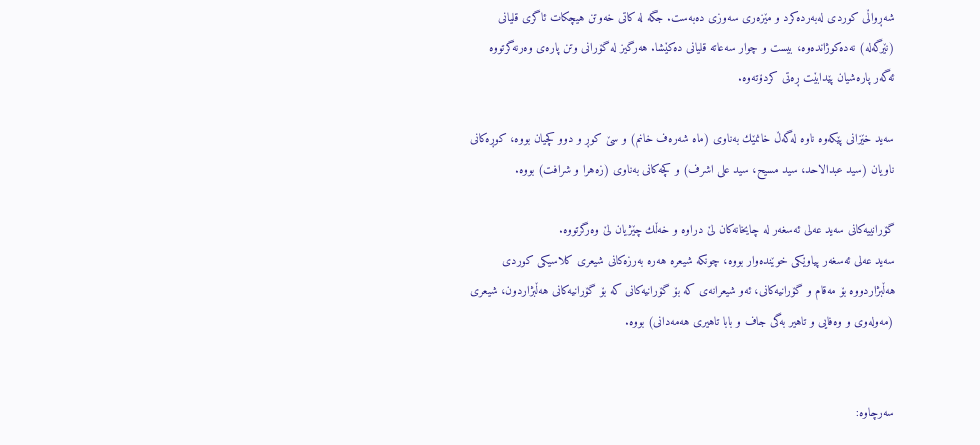شه‌ڕواڵی كوردی له‌به‌رده‌كرد و مێزه‌ری سه‌وزی ده‌به‌ست. جگه‌ له‌ كاتی خه‌وتن هیچكات ئاگری قلیانی (نێرگه‌له‌) نه‌ده‌كوژانده‌وه‌، بیست و چوار سه‌عاته‌ قلیانی ده‌كێشا. هه‌رگیز له‌ گۆرانی وتن پاره‌ی وه‌رنه‌گرتووه‌ ئه‌گه‌ر پاره‌شیان پێدابێت ڕه‌تی كردۆته‌وه‌.

سه‌ید خێزانی پێكه‌وه‌ ناوه‌ له‌گه‌ڵ خانمێك به‌ناوی (ماه شه‌ره‌ف خانم) و سێ كوڕ و دوو كچیان بووه‌، كوڕه‌كانی ناویان (سید عبدالاحد، سید مسیح، سید علی اشرف) و كچه‌كانی به‌ناوی (زه‌هرا و شرافت) بووه‌.

گۆرانییه‌كانی سه‌ید عه‌لی ئه‌سغه‌ر له‌ چایخانه‌كان لێ دراوه‌ و خه‌ڵك چێژیان لێ وه‌رگرتووه‌.
سه‌ید عه‌لی ئه‌سغه‌ر پیاوێكی خوێنده‌وار بووه‌، چونكه‌ شیعره‌ هه‌ره‌ به‌رزه‌كانی شیعری كلاسیكی كوردی هه‌ڵبژاردووه‌ بۆ مه‌قام و گۆرانیه‌كانی، ئه‌و شیعرانه‌ی كه‌ بۆ گۆرانیه‌كانی كه‌ بۆ گۆرانیه‌كانی هه‌ڵبژاردون، شیعری (مه‌وله‌وی و وه‌فایی و تاهیر به‌گی جاف و بابا تاهیری هه‌مه‌دانی) بووه‌.


سه‌رچاوه‌: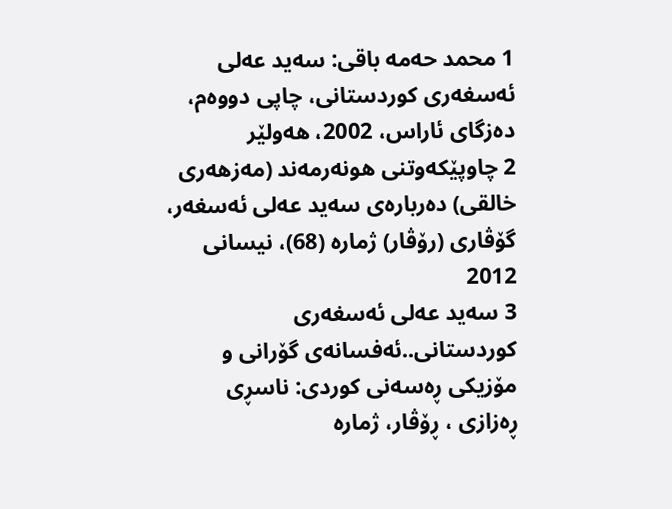1 محمد حه‌مه‌ باقی: سه‌ید عه‌لی ئه‌سغه‌ری كوردستانی، چاپی دووه‌م، ده‌زگای ئاراس، 2002، هه‌ولێر
2 چاوپێكه‌وتنی هونه‌رمه‌ند (مه‌زهه‌ری خالقی) ده‌رباره‌ی سه‌ید عه‌لی ئه‌سغه‌ر، گۆڤاری (رۆڤار) ژماره‌ (68)، نیسانی 2012
3 سه‌ید عه‌لی ئه‌سغه‌ری كوردستانی..ئه‌فسانه‌ی گۆرانی و مۆزیكی ڕه‌سه‌نی كوردی: ناسڕی ڕه‌زازی ، ڕۆڤار، ژماره‌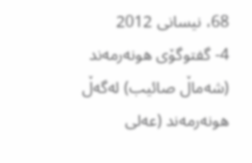68، نیسانی 2012
4- گفتوگۆی هونه‌رمه‌ند (شه‌ماڵ صائیب) له‌گه‌ڵ هونه‌رمه‌ند (عه‌لی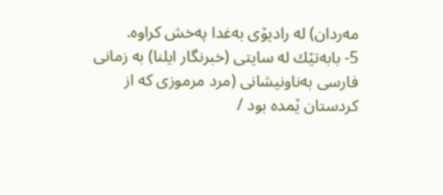مه‌ردان) له‌ رادیۆی به‌غدا په‌خش كراوه‌.
5- بابه‌تێك له سایتى (خبرنگار ایلنا) به‌ زمانی فارسی به‌ناونیشانی (مرد مرموزی که از کردستان ێمده بود /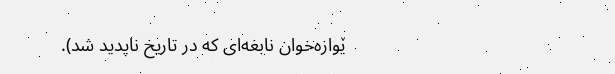ێوازه‌خوان نابغه‌ای که در تاریخ ناپدید شد).